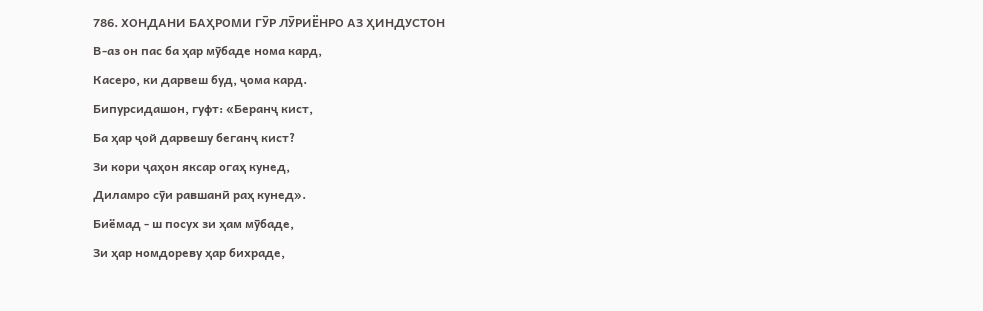786. ХОНДАНИ БАҲРОМИ ГӮР ЛӮРИЁНРО АЗ ҲИНДУСТОН
В-аз он пас ба ҳар мӯбаде нома кард,
Касеро, ки дарвеш буд, ҷома кард.
Бипурсидашон, гуфт: «Беранҷ кист,
Ба ҳар ҷой дарвешу беганҷ кист?
Зи кори ҷаҳон яксар огаҳ кунед,
Диламро сӯи равшанӣ раҳ кунед».
Биёмад - ш посух зи ҳам мӯбаде,
Зи ҳар номдореву ҳар бихраде,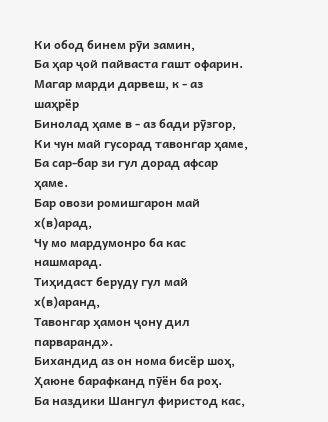Ки обод бинем рӯи замин,
Ба ҳар ҷой пайваста гашт офарин.
Магар марди дарвеш, к - аз шаҳрёр
Бинолад ҳаме в - аз бади рӯзгор,
Ки чун май гусорад тавонгар ҳаме,
Ба сар-бар зи гул дорад афсар ҳаме.
Бар овози ромишгарон май х(в)арад,
Чу мо мардумонро ба кас нашмарад.
Тиҳидаст беруду гул май х(в)аранд,
Тавонгар ҳамон ҷону дил парваранд».
Бихандид аз он нома бисёр шоҳ,
Ҳаюне барафканд пӯён ба роҳ.
Ба наздики Шангул фиристод кас,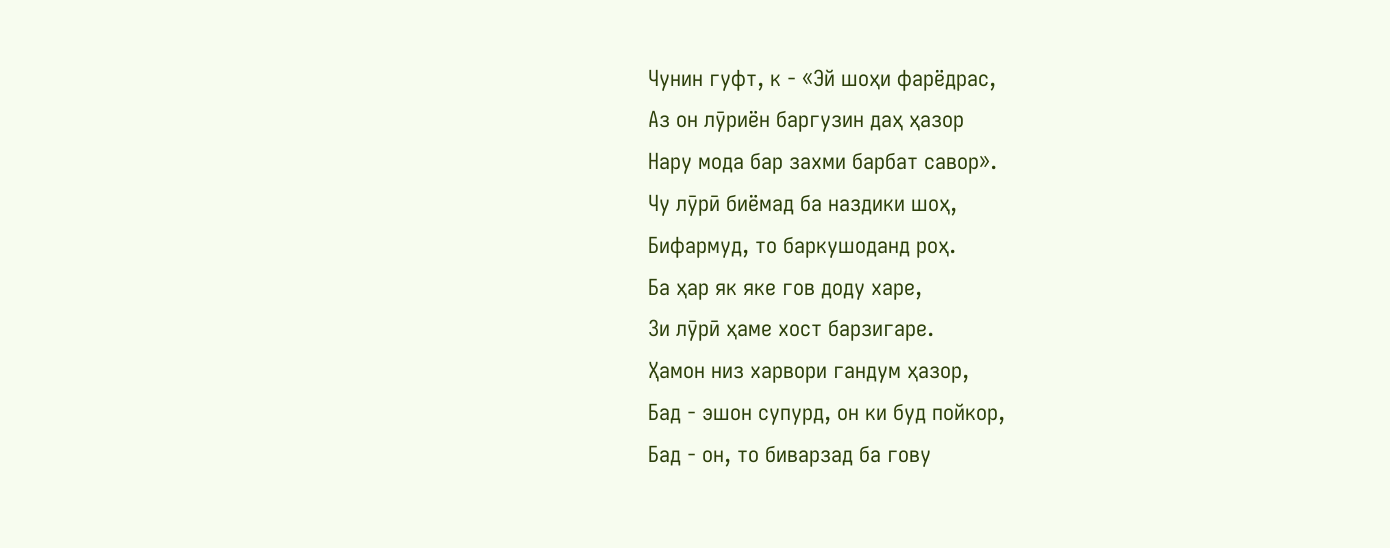Чунин гуфт, к - «Эй шоҳи фарёдрас,
Аз он лӯриён баргузин даҳ ҳазор
Нару мода бар захми барбат савор».
Чу лӯрӣ биёмад ба наздики шоҳ,
Бифармуд, то баркушоданд роҳ.
Ба ҳар як яке гов доду харе,
Зи лӯрӣ ҳаме хост барзигаре.
Ҳамон низ харвори гандум ҳазор,
Бад - эшон супурд, он ки буд пойкор,
Бад - он, то биварзад ба гову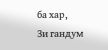ба хар,
Зи гандум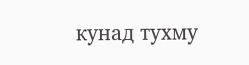кунад тухму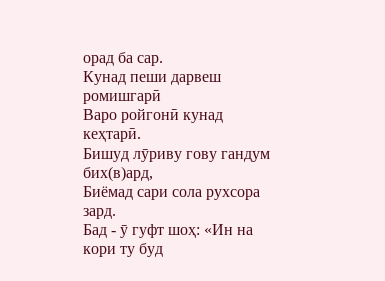орад ба сар.
Кунад пеши дарвеш ромишгарӣ
Варо ройгонӣ кунад кеҳтарӣ.
Бишуд лӯриву гову гандум бих(в)ард,
Биёмад сари сола рухсора зард.
Бад - ӯ гуфт шоҳ: «Ин на кори ту буд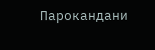Парокандани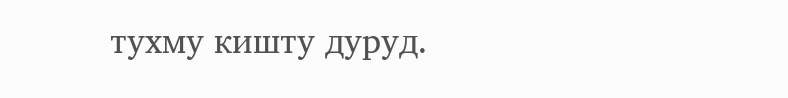тухму кишту дуруд.